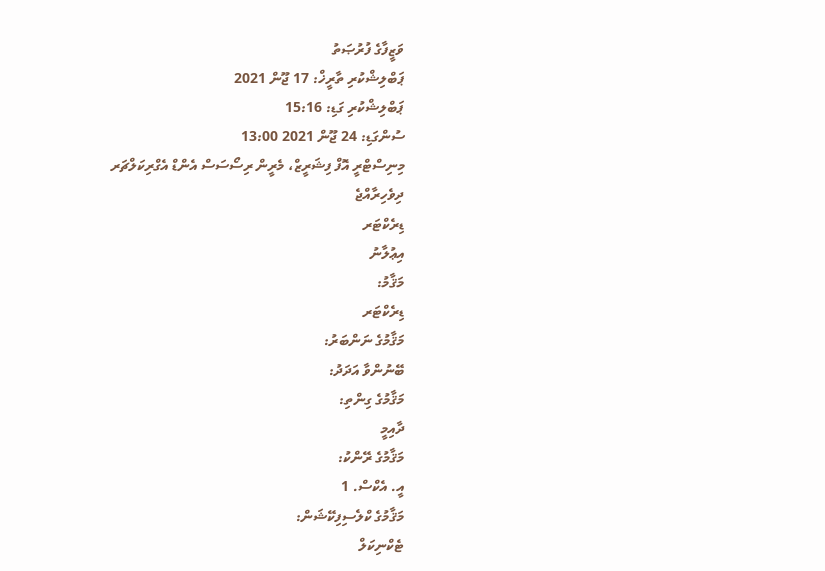ވަޒީފާގެ ފުރުޞަތު
ޕަބްލިޝްކުރި ތާރީޚް: 17 ޖޫން 2021
ޕަބްލިޝްކުރި ގަޑި: 15:16
ސުންގަޑި: 24 ޖޫން 2021 13:00
މިނިސްޓްރީ އޮފް ފިޝަރީޒް، މެރީން ރިސޯސަސް އެންޑް އެގްރިކަލްޗަރ
ދިވެހިރާއްޖެ
ޑިރެކްޓަރ
އިޢުލާނު
މަޤާމު:
ޑިރެކްޓަރ
މަޤާމުގެ ނަންބަރު:
ބޭނުންވާ އަދަދު:
މަޤާމުގެ ގިންތި:
ދާއިމީ
މަޤާމުގެ ރޭންކު:
އީ. އެކްސް. 1
މަޤާމުގެ ކްލެސިފިކޭޝަން:
ޓެކްނިކަލް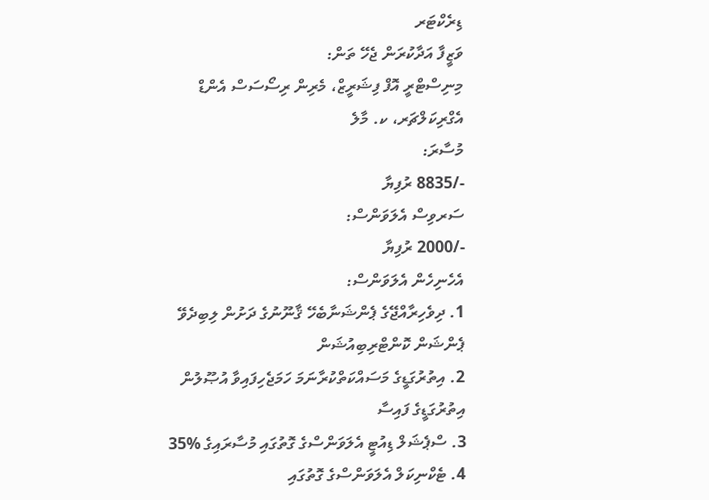ޑިރެކްޓަރ
ވަޒީފާ އަދާކުރަން ޖެހޭ ތަން:
މިނިސްޓްރީ އޮފް ފިޝަރީޒް، މެރިން ރިސޯސަސް އެންޑް އެގްރިކަލްޗަރ، ކ. މާލެ
މުސާރަ:
-/8835 ރުފިޔާ
ސަރވިސް އެލަވަންސް:
-/2000 ރުފިޔާ
އެހެނިހެން އެލަވަންސް:
1. ދިވެހިރާއްޖޭގެ ޕެންޝަނާބެހޭ ޤާނޫނުގެ ދަށުން ލިބިދެވޭ ޕެންޝަން ކޮންޓްރިބިއުޝަން
2. އިތުރުގަޑީގެ މަސައްކަތްކުރާނަމަ ހަމަޖެހިފައިވާ އުޞޫލުން އިތުރުގަޑީގެ ފައިސާ
3. ސްޕެޝަލް ޑިއުޓީ އެލަވަންސްގެ ގޮތުގައި މުސާރައިގެ %35
4. ޓެކްނިކަލް އެލަވަންސްގެ ގޮތުގައި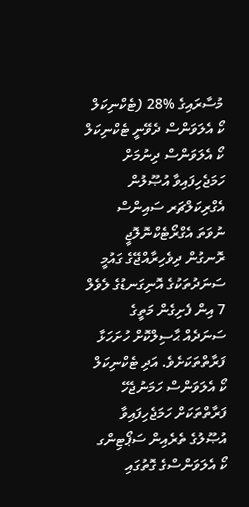މުސާރައިގެ %28 (ޓެކްނިކަލް ކޯ އެލަވަންސް ދެވޭނީ ޓެކްނިކަލް ކޯ އެލަވަންސް ދިނުމަށް ހަމަޖެހިފައިވާ އުޞޫލުން އެގްރިކަލްޗަރ ސައިންސް ނުވަތަ އެގްރޯޓެކްނޮލޮޖީ ރޮނގުން ދިވެހިރާއްޖޭގެ ގައުމީ ސަނަދުތަކުގެ އޮނިގަނޑުގެ ލެވެލް 7 އިން ފެށިގެން މަތީގެ ސަނަދެއް ޙާސިލްކޮށް ހުށަހަޅާ ފަރާތްތަކަށެވެ. އަދި ޓެކްނިކަލް ކޯ އެލަވަންސް ހަމަނުޖެހޭ ފަރާތްތަކަށް ހަމަޖެހިފައިވާ އުޞޫލުގެ ތެރެއިން ސަޕޯޓިންގ ކޯ އެލަވަންސްގެ ގޮތުގައި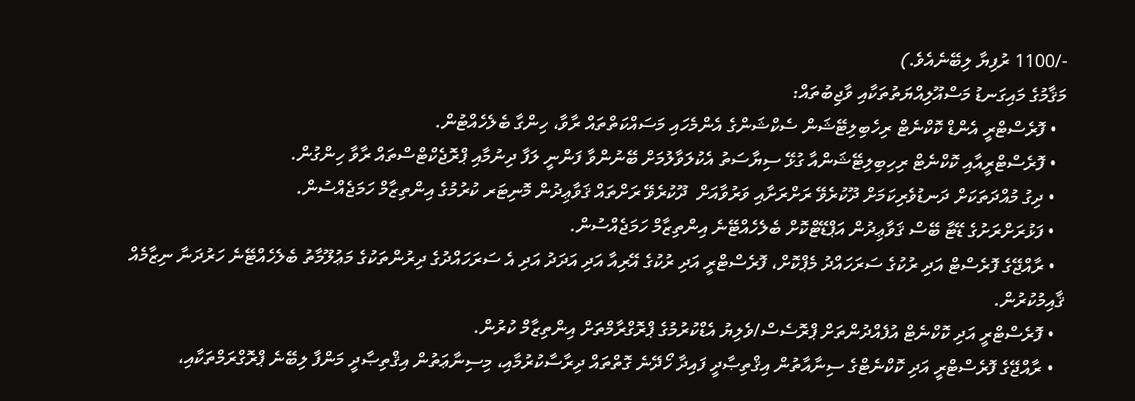-/1100 ރުފިޔާ ލިބޭނެއެވެ.)
މަޤާމުގެ މައިގަނޑު މަސްއޫލިއްޔަތުތަކާއި ވާޖިބުތައް:
  • ފޮރެސްޓްރީ އެންޑް ކޮކްނެޓް ރިހެބިލިޓޭޝަން ސެކްޝަންގެ އެންމެހައި މަސައްކަތްތައް ރާވާ، ހިންގާ ބެލެހެއްޓުން.
  • ފޮރެސްޓްރީއާއި ކޮކްނެޓް ރިހިބިލިޓޭޝަންއާ ގުޅޭ ސިޔާސަތު އެކުލަވާލުމަށް ބޭނުންވާ ފަންނީ ލަފާ ދިނުމާއި ޕްރޮޖެކްޓްސްތައް ރާވާ ހިންގުން.
  • ދިގު މުއްދަތަކަށް ދަނޑުވެރިކަމަށް ދޫކުރެވޭ ރަށްރަށާއި ވަރުވާއަށް  ދޫކުރެވޭ ރަށްތައް ޤަވާޢިދުން މޮނިޓަރ ކުރުމުގެ އިންތިޒާމް ހަމަޖެއްސުން.
  • ފަޅުރަށްރަށުގެ ޑޭޓާ ބޭސް ޤަވާޢިދުން އަޕްޑޭޓްކޮށް ބެލެހެއްޓޭނެ އިންތިޒާމް ހަމަޖެއްސުން.
  • ރާއްޖޭގެ ފޮރެސްޓް އަދި ރުކުގެ ސަރަހައްދު މެޕްކޮށް، ފޮރެސްޓްރީ އަދި ރުކުގެ އޭރިއާ އަދި އަދަދު އަދި އެ ސަރަހައްދުގެ ދިރުންތަކުގެ މަޢުލޫމާތު ބެލެހެއްޓޭނެ ހަރުދަނާ ނިޒާމެއް ޤާއިމުކުރުން.
  • ފޮރެސްޓްރީ އަދި ކޮކްނެޓް އުފެއްދުންތަށް ޕްރޮސެސް/ވެލިޔު އެޑްކުރުމުގެ ޕްރޮގްރާމްތަށް އިންތިޒާމް ކުރުން.
  • ރާއްޖޭގެ ފޮރެސްޓްރީ އަދި ކޮކްނެޓްގެ ސިނާއާތުން އިޤްތިޞާދީ ފައިދާ ހޯދޭނެ ގޮތްތައް ދިރާސާކުރުމާއި، މިސިނާޢަތުން އިޤްތިޞާދީ މަންފާ ލިބޭނެ ޕްރޮގްރަމްތަކާއި،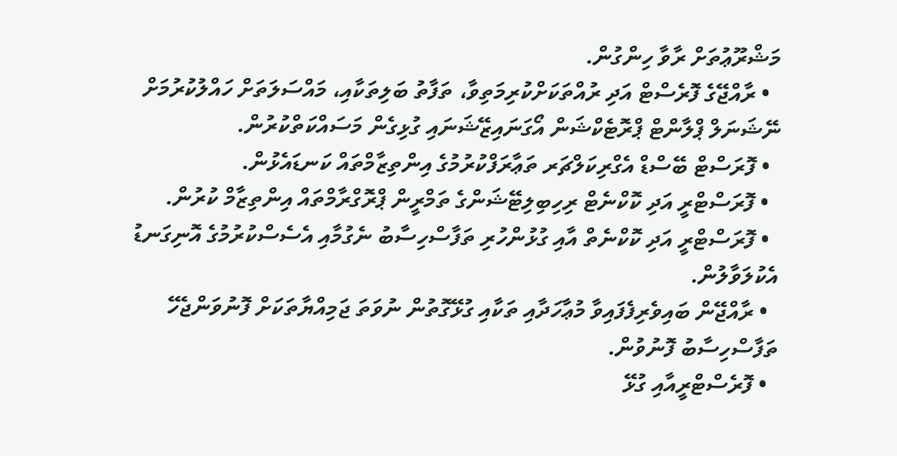މަޝްރޫޢުތަށް ރާވާ ހިންގުން.
  • ރާއްޖޭގެ ފޮރެސްޓް އަދި ރުއްތަކަށްކުރިމަތިވާ، ތަފާތު ބަލިތަކާއި، މައްސަލަތަށް ހައްލުކުރުމަށް ނޭޝަނަލް ޕްލާންޓް ޕްރޮޓެކްޝަން އޯގަނައިޒޭޝަނައި ގުޅިގެން މަސައްކަތްކުރުން.
  • ފޮރަސްޓް ބޭސްޑް އެގްރިކަލްޗަރ ތަޢާރަފްކުރުމުގެ އިންތިޒާމްތައް ކަނޑައެޅުން.
  • ފޮރަސްޓްރީ އަދި ކޮކްނެޓް ރިހިބިލިޓޭޝަންގެ ތަމްރީން ޕްރޮގްރާމްތައް އިންތިޒާމް ކުރުން.
  • ފޮރަސްޓްރީ އަދި ކޮކްނެތް އާއި ގުޅުންހުރި ތަފާސްހިސާބު ނެގުމާއި އެސެސްކުރުމުގެ އޮނިގަނޑު އެކުލަވާލުން.
  • ރާއްޖޭން ބައިވެރިފެފައިވާ މުޢާހަދާއި ތަކާއި ގުޅޭގޮތުން ނުވަތަ ޖަމިއްޔާތަކަށް ފޮނުވަންޖެހޭ ތަފާސްހިސާބު ފޮނުވުން.
  • ފޮރެސްޓްރީއާއި ގުޅޭ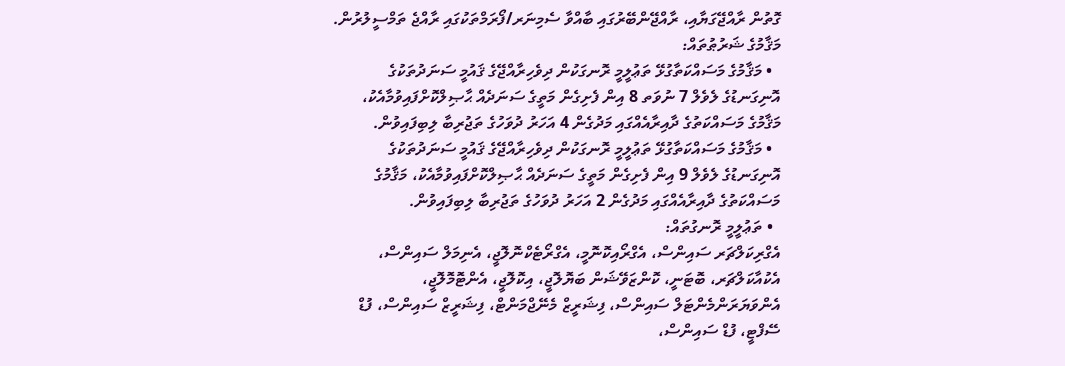ގޮތުން ރާއްޖޭގަޔާއި، ރާއްޖޭންބޭރުގައި ބާއްވާ ސެމިނަރ/ފޯރަމްތަކުގައި ރާއްޖެ ތަމްސީލުރުން.
މަޤާމުގެ ޝަރުޠުތައް:
  • މަޤާމުގެ މަސައްކަތާގުޅޭ ތަޢުލީމީ ރޮނގަކުން ދިވެހިރާއްޖޭގެ ޤައުމީ ސަނަދުތަކުގެ އޮނިގަނޑުގެ ލެވެލް 7 ނުވަތ 8 އިން ފެށިގެން މަތީގެ ސަނަދެއް ޙާޞިލްކޮށްފައިވުމާއެކު، މަޤާމުގެ މަސައްކަތުގެ ދާއިރާއެއްގައި މަދުގެން 4 އަހަރު ދުވަހުގެ ތަޖުރިބާ ލިބިފައިވުން.
  • މަޤާމުގެ މަސައްކަތާގުޅޭ ތަޢުލީމީ ރޮނގަކުން ދިވެހިރާއްޖޭގެ ޤައުމީ ސަނަދުތަކުގެ އޮނިގަނޑުގެ ލެވެލް 9 އިން ފެށިގެން މަތީގެ ސަނަދެއް ޙާޞިލްކޮށްފައިވުމާއެކު، މަޤާމުގެ މަސައްކަތުގެ ދާއިރާއެއްގައި މަދުގެން 2 އަހަރު ދުވަހުގެ ތަޖުރިބާ ލިބިފައިވުން.
  • ތަޢުލީމީ ރޮނގުތައް:
އެގްރިކަލްޗަރ ސައިންސް، އެގްރޯއިކޮނޮމީ، އެގްރޯޓެކްނޮލޮޖީ، އެނިމަލް ސައިންސް، އެކުއާކަލްޗަރ، ބޮޓަނީ، ކޮންޒަވޭޝަން ބަޔޮލޮޖީ، އިކޮލޮޖީ، އެންޓޮމޮލޮޖީ، އެންވަޔަރަންމެންޓަލް ސައިންސް، ފިޝަރީޒް މެނޭޖްމަންޓް، ފިޝަރީޒް ސައިންސް، ފުޑް ސޭފްޓީ، ފުޑް ސައިންސް،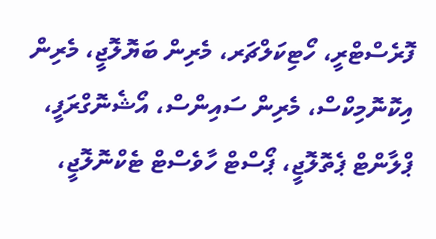ފޮރެސްޓްރީ، ހޯޓިކަލްޗަރ، މެރިން ބަޔޮލޮޖީ، މެރިން އިކޮނޮމިކްސް، މެރިން ސައިންސް، އޯޝެނޮގްރަފީ،  ޕްލާންޓް ޕެތޮލޮޖީ، ޕޯސްޓް ހާވެސްޓް ޓެކްނޮލޮޖީ،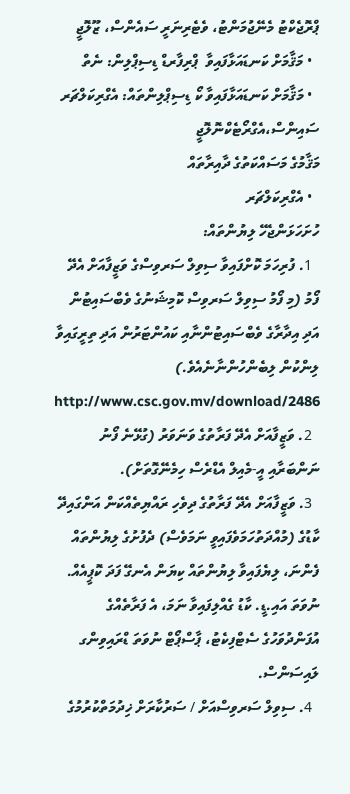ޕްރޮޖެކްޓު މެނޭޖުމަންޓު، ވެޓެރިނަރީ ސައެންސް، ޒޫލޮޖީ
  • މަޤާމަށް ކަނޑައަޅާފައިވާ  ޕްރިފާރޑް ޑިސިޕްލިން: ނެތް
  • މަޤާމަށް ކަނޑައަޅާފައިވާ ކޯ ޑިސިޕްލިންތައް: އެގްރިކަލްޗަރ ސައިންސް،އެގްރޯޓެކްނޮލޮޖީ
މަޤާމުގެ މަސައްކަތުގެ ދާއިރާތައް
  • އެގްރިކަލްޗަރ
ހުށަހަޅަންޖެހޭ ލިޔުންތައް:
  1. ފުރިހަމަ ކޮށްފައިވާ ސިވިލް ސަރވިސްގެ ވަޒީފާއަށް އެދޭ ފޯމު (މި ފޯމު ސިވިލް ސަރވިސް ކޮމިޝަނުގެ ވެބްސައިޓުން އަދި އިދާރާގެ ވެބްސައިޓުންނާއި ކައުންޓަރުން އަދި ތިރީގައިވާ ލިންކުން ލިބެންހުންނާނެއެވެ.) http://www.csc.gov.mv/download/2486
  2. ވަޒީފާއަށް އެދޭ ފަރާތުގެ ވަނަވަރު (ގުޅޭނެ ފޯނު ނަންބަރާއި އީ-މެއިލް އެޑްރެސް ހިމެނޭގޮތަށް).
  3. ވަޒީފާއަށް އެދޭ ފަރާތުގެ ދިވެހި ރައްޔިތެއްކަން އަންގައިދޭ ކާޑުގެ (މުއްދަތުހަމަވެފައިވީ ނަމަވެސް) ދެފުށުގެ ލިޔުންތައް ފެންނަ، ލިޔެފައިވާ ލިޔުންތައް ކިޔަން އެނގޭ ފަދަ ކޮޕީއެއް. ނުވަތަ އައި.ޑީ. ކާޑު ގެއްލިފައިވާ ނަމަ، އެ ފަރާތެއްގެ އުފަންދުވަހުގެ ސެޓްފިކެޓު، ޕާސްޕޯޓް ނުވަތަ ޑްރައިވިންގ ލައިސަންސް.
  4. ސިވިލް ސަރވިސްއަށް / ސަރުކާރަށް ޚިދުމަތްކުރުމުގެ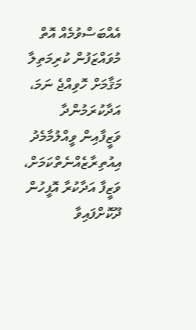އެއްބަސްވުމެއް އޮތް މުވައްޒަފުން ކުރިމަތިލާ މަޤާމަށް ހޮވިއްޖެ ނަމަ، އަދާކުރަމުންދާ ވަޒީފާއިން ވީއްލުމާމެދު އިއުތިރާޒެއްނެތްކަމަށް، ވަޒީފާ އަދާކުރާ އޮފީހުން ދޫކޮށްފައިވާ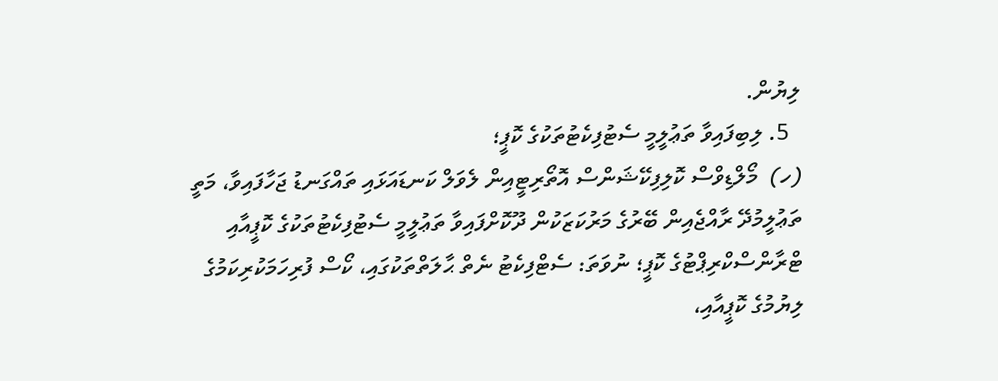ލިޔުން.
  5. ލިބިފައިވާ ތަޢުލީމީ ސެޓުފިކެޓުތަކުގެ ކޮޕީ؛
(ހ)  މޯލްޑިވްސް ކޮލިފިކޭޝަންސް އޮތޯރިޓީއިން ލެވަލް ކަނޑައަޅައި ތައްގަނޑު ޖަހާފައިވާ، މަތީ ތަޢުލީމުދޭ ރާއްޖެއިން ބޭރުގެ މަރުކަޒަކުން ދޫކޮށްފައިވާ ތަޢުލީމީ ސެޓުފިކެޓުތަކުގެ ކޮޕީއާއި ޓްރާންސްކްރިޕްޓުގެ ކޮޕީ؛ ނުވަތަ: ސެޓްފިކެޓު ނެތް ޙާލަތްތަކުގައި، ކޯސް ފުރިހަމަކުރިކަމުގެ ލިޔުމުގެ ކޮޕީއާއި،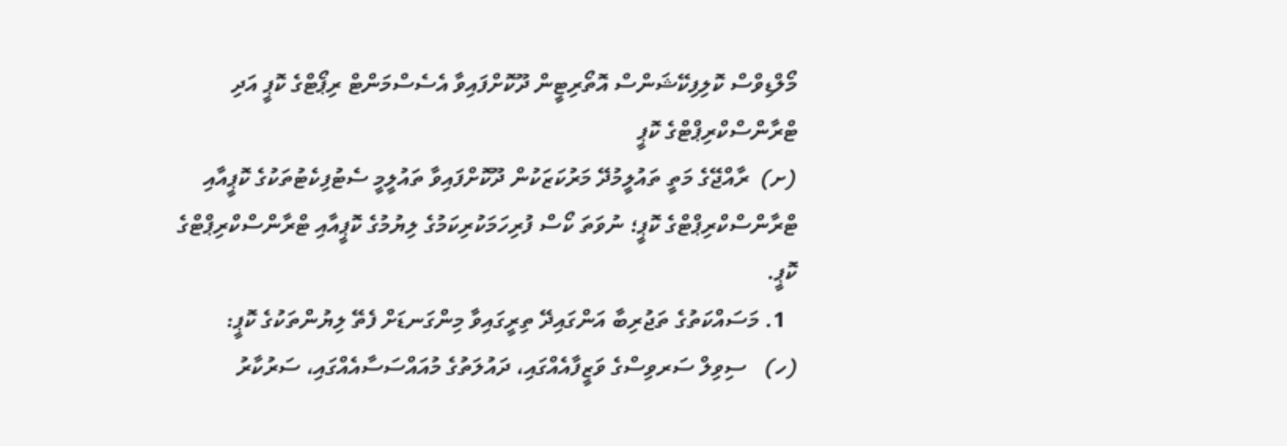މޯލްޑިވްސް ކޮލިފިކޭޝަންސް އޮތޯރިޓީން ދޫކޮށްފައިވާ އެސެސްމަންޓް ރިޕޯޓްގެ ކޮޕީ އަދި ޓްރާންސްކްރިޕްޓްގެ ކޮޕީ
(ށ)  ރާއްޖޭގެ މަތީ ތައުލީމުދޭ މަރުކަޒަކުން ދޫކޮށްފައިވާ ތައުލީމީ ސެޓުފިކެޓުތަކުގެ ކޮޕީއާއި ޓްރާންސްކްރިޕްޓްގެ ކޮޕީ؛ ނުވަތަ ކޯސް ފުރިހަމަކުރިކަމުގެ ލިޔުމުގެ ކޮޕީއާއި ޓްރާންސްކްރިޕްޓްގެ ކޮޕީ.
  1. މަސައްކަތުގެ ތަޖުރިބާ އަންގައިދޭ ތިރީގައިވާ މިންގަނޑަށް ފެތޭ ލިޔުންތަކުގެ ކޮޕީ:
(ހ)   ސިވިލް ސަރވިސްގެ ވަޒީފާއެއްގައި، ދައުލަތުގެ މުއައްސަސާއެއްގައި، ސަރުކާރު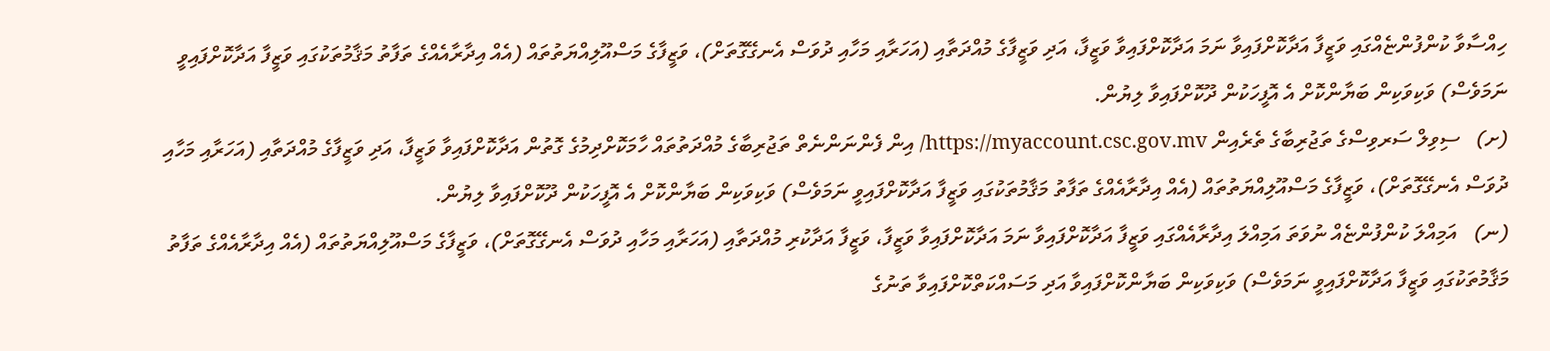ހިއްސާވާ ކުންފުންޏެއްގައި ވަޒީފާ އަދާކޮށްފައިވާ ނަމަ އަދާކޮށްފައިވާ ވަޒީފާ، އަދި ވަޒީފާގެ މުއްދަތާއި (އަހަރާއި މަހާއި ދުވަސް އެނގޭގޮތަށް)، ވަޒީފާގެ މަސްއޫލިއްޔަތުތައް (އެއް އިދާރާއެއްގެ ތަފާތު މަޤާމުތަކުގައި ވަޒީފާ އަދާކޮށްފައިވީ ނަމަވެސް) ވަކިވަކިން ބަޔާންކޮށް އެ އޮފީހަކުން ދޫކޮށްފައިވާ ލިޔުން.
(ށ)   ސިވިލް ސަރވިސްގެ ތަޖުރިބާގެ ތެރެއިން https://myaccount.csc.gov.mv/ އިން ފެންނަންނެތް ތަޖުރިބާގެ މުއްދަތުތައް ހާމަކޮށްދިމުގެ ގޮތުން އަދާކޮށްފައިވާ ވަޒީފާ، އަދި ވަޒީފާގެ މުއްދަތާއި (އަހަރާއި މަހާއި ދުވަސް އެނގޭގޮތަށް)، ވަޒީފާގެ މަސްއޫލިއްޔަތުތައް (އެއް އިދާރާއެއްގެ ތަފާތު މަޤާމުތަކުގައި ވަޒީފާ އަދާކޮށްފައިވީ ނަމަވެސް) ވަކިވަކިން ބަޔާންކޮށް އެ އޮފީހަކުން ދޫކޮށްފައިވާ ލިޔުން.
(ނ)   އަމިއްލަ ކުންފުންޏެއް ނުވަތަ އަމިއްލަ އިދާރާއެއްގައި ވަޒީފާ އަދާކޮށްފައިވާ ނަމަ އަދާކޮށްފައިވާ ވަޒީފާ، ވަޒީފާ އަދާކުރި މުއްދަތާއި (އަހަރާއި މަހާއި ދުވަސް އެނގޭގޮތަށް)، ވަޒީފާގެ މަސްއޫލިއްޔަތުތައް (އެއް އިދާރާއެއްގެ ތަފާތު މަޤާމުތަކުގައި ވަޒީފާ އަދާކޮށްފައިވީ ނަމަވެސް) ވަކިވަކިން ބަޔާންކޮށްފައިވާ އަދި މަސައްކަތްކޮށްފައިވާ ތަނުގެ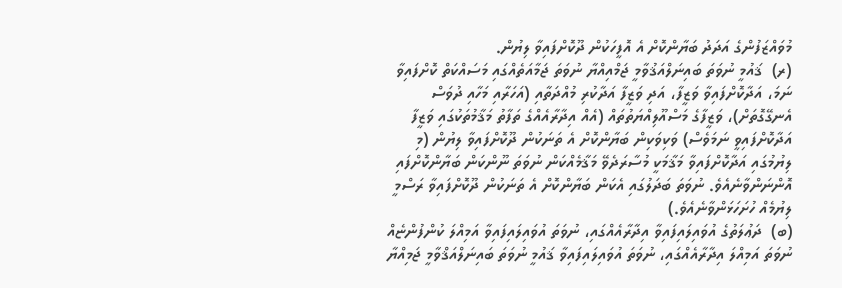މުވައްޒަފުންގެ އަދަދު ބަޔާންކޮށް އެ އޮފީހަކުން ދޫކޮށްފައިވާ ލިޔުން.
(ރ)  ޤައުމީ ނުވަތަ ބައިނަލްއަޤުވާމީ ޖަމްއިއްޔާ ނުވަތަ ޖަމާއަތެއްގައި މަސައްކަތް ކޮށްފައިވާ ނަމަ، އަދާކޮށްފައިވާ ވަޒީފާ، އަދި ވަޒީފާ އަދާކުރި މުއްދަތާއި (އަހަރާއި މަހާއި ދުވަސް އެނގޭގޮތަށް)، ވަޒީފާގެ މަސްއޫލިއްޔަތުތައް (އެއް އިދާރާއެއްގެ ތަފާތު މަޤާމުތަކުގައި ވަޒީފާ އަދާކޮށްފައިވީ ނަމަވެސް) ވަކިވަކިން ބަޔާންކޮށް އެ ތަނަކުން ދޫކޮށްފައިވާ ލިޔުން (މި ލިޔުމުގައި އަދާކޮށްފައިވާ މަޤާމަކީ މުސާރަދެވޭ މަޤާމެއްކަން ނުވަތަ ނޫންކަން ބަޔާންކޮށްފައި އޮންނަންވާނެއެވެ. ނުވަތަ ބަދަލުގައި އެކަން ބަޔާންކޮށް އެ ތަނަކުން ދޫކޮށްފައިވާ ރަސްމީ ލިޔުމެއް ހުށަހަޅަންވާނެއެވެ.)
(ބ)  ދަޢުލަތުގެ އުވައިލައިފައިވާ އިދާރާއެއްގައި، ނުވަތަ އުވައިލައިފައިވާ އަމިއްލަ ކުންފުންޏެއް ނުވަތަ އަމިއްލަ އިދާރާއެއްގައި، ނުވަތަ އުވައިލައިފައިވާ ޤައުމީ ނުވަތަ ބައިނަލްއަޤްވާމީ ޖަމިއްޔާ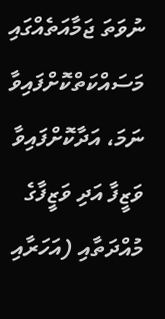ނުވަތަ ޖަމާއަތެއްގައި މަސައްކަތްކޮށްފައިވާ ނަމަ، އަދާކޮށްފައިވާ ވަޒީފާ އަދި ވަޒީފާގެ މުއްދަތާއި (އަހަރާއި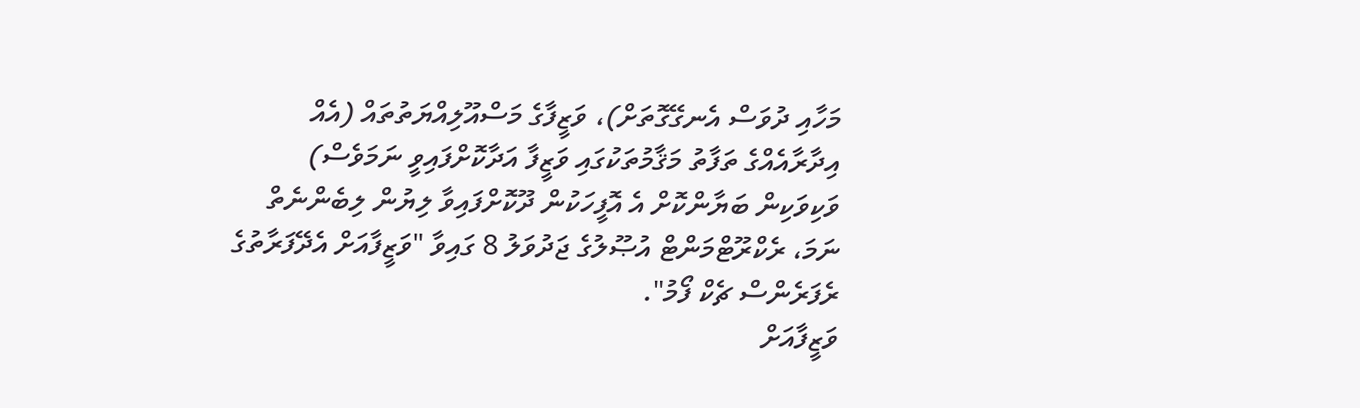މަހާއި ދުވަސް އެނގޭގޮތަށް)، ވަޒީފާގެ މަސްއޫލިއްޔަތުތައް (އެއް އިދާރާއެއްގެ ތަފާތު މަޤާމުތަކުގައި ވަޒީފާ އަދާކޮށްފައިވީ ނަމަވެސް) ވަކިވަކިން ބަޔާންކޮށް އެ އޮފީހަކުން ދޫކޮށްފައިވާ ލިޔުން ލިބެންނެތް ނަމަ، ރެކްރޫޓްމަންޓް އުޞޫލުގެ ޖަދުވަލު 8 ގައިވާ "ވަޒީފާއަށް އެދޭފަރާތުގެ ރެފަރެންސް ޗެކް ފޯމު".
ވަޒީފާއަށް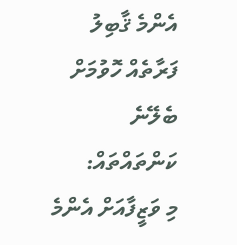އެންމެ ޤާބިލު ފަރާތެއް ހޮވުމަށް ބެލޭނެ ކަންތައްތައް:
މި ވަޒީފާއަށް އެންމެ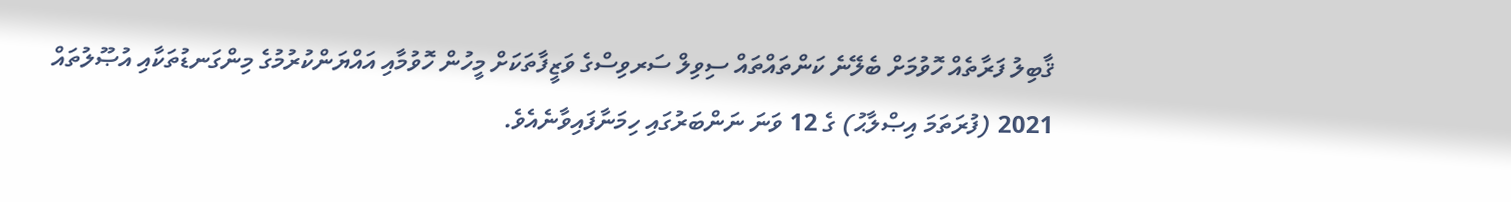ޤާބިލު ފަރާތެއް ހޮވުމަށް ބެލޭނެ ކަންތައްތައް ސިވިލް ސަރވިސްގެ ވަޒީފާތަކަށް މީހުން ހޮވުމާއި އައްޔަންކުރުމުގެ މިންގަނޑުތަކާއި އުޞޫލުތައް 2021 (ފުރަތަމަ އިޞްލާޙު) ގެ 12 ވަނަ ނަންބަރުގައި ހިމަނާފައިވާނެއެވެ.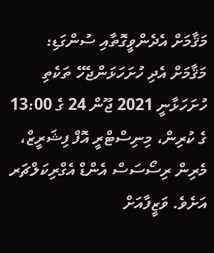މަޤާމަށް އެދެންވީގޮތާއި ސުންގަޑި:
މަޤާމަށް އެދި ހުށަހަޅަންޖެހޭ ތަކެތި ހުށަހަޅާނީ 2021 ޖޫން 24 ގެ 13:00 ގެ ކުރިން، މިނިސްޓްރީ އޮފް ފިޝަރީޒް، މެރިން ރިސޯސަސް އެންޑް އެގްރިކަލްޗަރ އަށެވެ. ވަޒީފާއަށް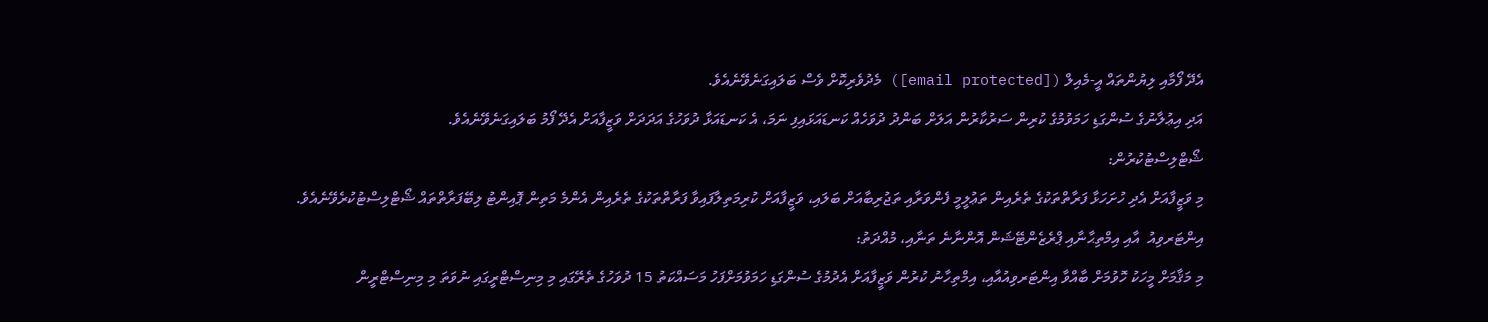އެދޭ ފޯމާއި ލިޔުންތައް އީ-މެއިލް ([email protected]) މެދުވެރިކޮށް ވެސް ބަލައިގަނެވޭނެއެވެ.
އަދި އިޢުލާނުގެ ސުންގަޑި ހަމަވުމުގެ ކުރިން ސަރުކާރުން އަލަށް ބަންދު ދުވަހެއް ކަނޑައަޅައިފި ނަމަ، އެ ކަނޑައަޅާ ދުވަހުގެ އަދަދަށް ވަޒީފާއަށް އެދޭ ފޯމު ބަލައިގަނެވޭނެއެވެ.
ޝޯޓްލިސްޓުކުރުން:
މި ވަޒީފާއަށް އެދި ހުށަހަޅާ ފަރާތްތަކުގެ ތެރެއިން ތަޢުލީމީ ފެންވަރާއި ތަޖުރިބާއަށް ބަލައި، ވަޒީފާއަށް ކުރިމަތިލާފައިވާ ފަރާތްތަކުގެ ތެރެއިން އެންމެ މަތިން ޕޮއިންޓު ލިބޭފަރާތްތައް ޝޯޓްލިސްޓުކުރެވޭނެއެވެ.
އިންޓަރވިއު  އާއި އިމްތިޙާނާއި ޕްރެޒެންޓޭޝަން އޮންނާނެ ތަނާއި، މުއްދަތު:
މި މަޤާމަށް މީހަކު ހޮވުމަށް ބާއްވާ އިންޓަރވިއުއާއި، އިމްތިހާނު ކުރުން ވަޒީފާއަށް އެދުމުގެ ސުންގަޑި ހަމަވުމަށްފަހު މަސައްކަތު 15 ދުވަހުގެ ތެރޭގައި މި މިނިސްޓްރީގައި ނުވަތަ މި މިނިސްޓްރީން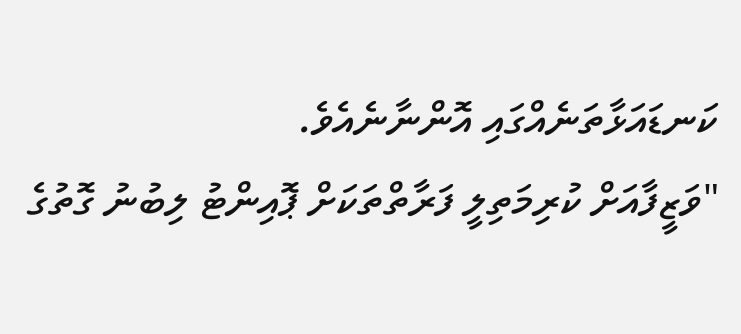ކަނޑައަޅާތަނެއްގައި އޮންނާނެއެވެ.
"ވަޒީފާއަށް ކުރިމަތިލީ ފަރާތްތަކަށް ޕޮއިންޓު ލިބުނު ގޮތުގެ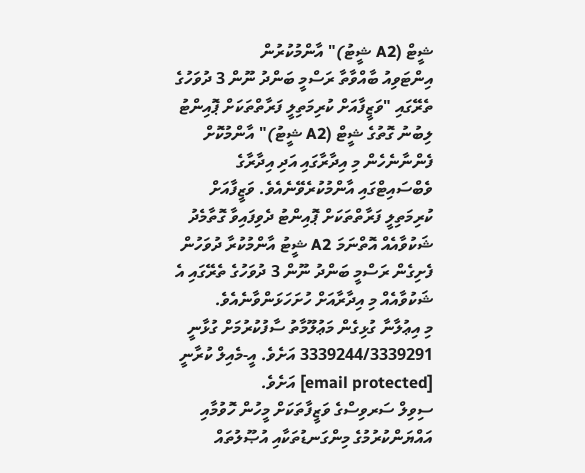ޝީޓް (A2 ޝީޓު)" އާންމުކުރުން
އިންޓަވިއު ބާއްވާތާ ރަސްމީ ބަންދު ނޫން 3 ދުވަހުގެ ތެރޭގައި "ވަޒީފާއަށް ކުރިމަތިލީ ފަރާތްތަކަށް ޕޮއިންޓު ލިބުނު ގޮތުގެ ޝީޓް (A2 ޝީޓު)" އާންމުކޮށް ފެންނާނެހެން މި އިދާރާގައި އަދި އިދާރާގެ ވެބްސައިޓްގައި އާންމުކުރެވޭނެއެވެ. ވަޒީފާއަށް ކުރިމަތިލީ ފަރާތްތަކަށް ޕޮއިންޓު ދެވިފައިވާ ގޮތާމެދު ޝަކުވާއެއް އޮތްނަމަ A2 ޝީޓު އާންމުކުރާ ދުވަހުން ފެށިގެން ރަސްމީ ބަންދު ނޫން 3 ދުވަހުގެ ތެރޭގައި އެ ޝަކުވާއެއް މި އިދާރާއަށް ހުށަހަޅަންވާނެއެވެ.
މި އިޢުލާނާ ގުޅިގެން މަޢުލޫމާތު ސާފުކުރުމަށް ގުޅާނީ 3339244/3339291 އަށެވެ. އީ-މެއިލް ކުރާނީ [email protected] އަށެވެ.
ސިވިލް ސަރވިސްގެ ވަޒީފާތަކަށް މީހުން ހޮވުމާއި އައްޔަންކުރުމުގެ މިންގަނޑުތަކާއި އުޞޫލުތައް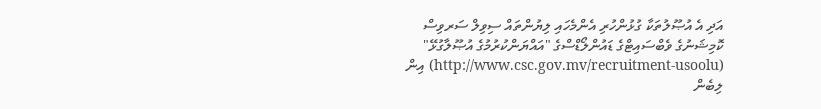އަދި އެ އުޞޫލުތަކާ ގުޅުންހުރި އެންމެހައި ލިޔުންތައް ސިވިލް ސަރވިސް ކޮމިޝަނުގެ ވެބްސައިޓްގެ ޑައުންލޯޑްސްގެ "އައްޔަންކުރުމުގެ އުޞޫލާގުޅޭ" (http://www.csc.gov.mv/recruitment-usoolu) އިން ލިބެން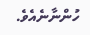ހުންނާނެއެވެ.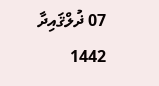07 ޛުލްޤައިދާ 1442